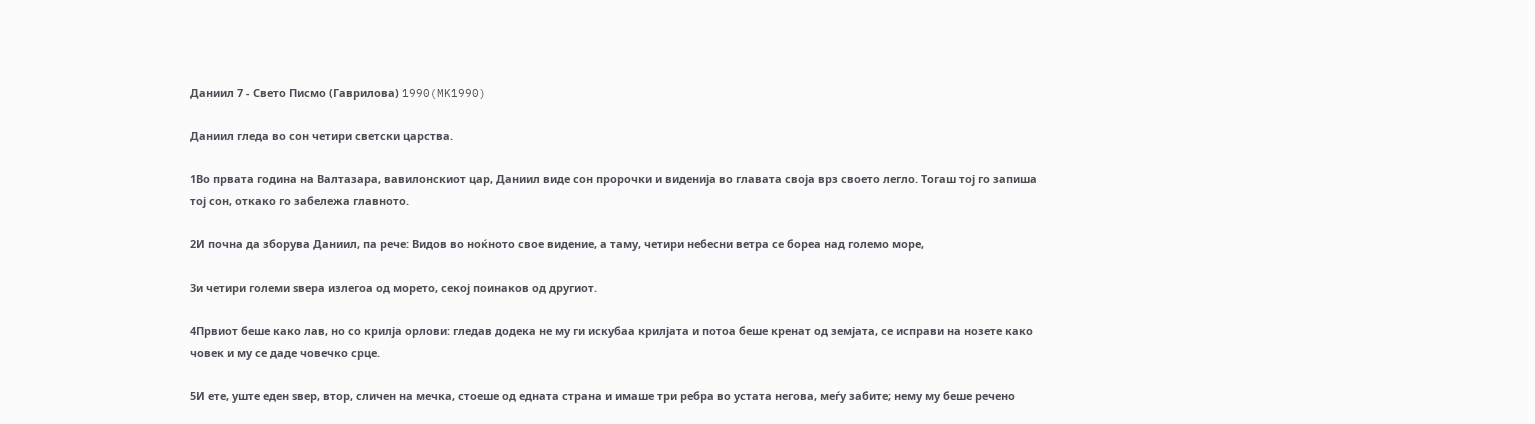Даниил 7 - Свето Писмо (Гаврилова) 1990(MK1990)

Даниил гледа во сон четири светски царства.

1Во првата година на Валтазара, вавилонскиот цар, Даниил виде сон пророчки и виденија во главата своја врз своето легло. Тогаш тој го запиша тој сон, откако го забележа главното.

2И почна да зборува Даниил, па рече: Видов во ноќното свое видение, а таму, четири небесни ветра се бореа над големо море,

3и четири големи ѕвера излегоа од морето, секој поинаков од другиот.

4Првиот беше како лав, но со крилја орлови: гледав додека не му ги искубаа крилјата и потоа беше кренат од земјата, се исправи на нозете како човек и му се даде човечко срце.

5И ете, уште еден ѕвер, втор, сличен на мечка, стоеше од едната страна и имаше три ребра во устата негова, меѓу забите; нему му беше речено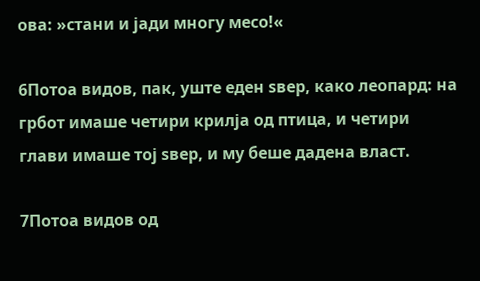ова: »стани и јади многу месо!«

6Потоа видов, пак, уште еден ѕвер, како леопард: на грбот имаше четири крилја од птица, и четири глави имаше тој ѕвер, и му беше дадена власт.

7Потоа видов од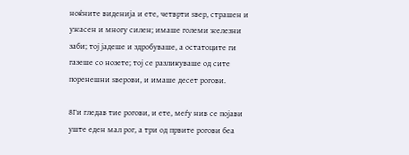ноќните виденија и ете, четврти ѕвер, страшен и ужасен и многу силен; имаше големи железни заби; тој јадеше и здробуваше, а остатоците ги газеше со нозете; тој се разликуваше од сите поренешни ѕверови, и имаше десет рогови.

8Ги гледав тие рогови, и ете, меѓу нив се појави уште еден мал рог, а три од првите рогови беа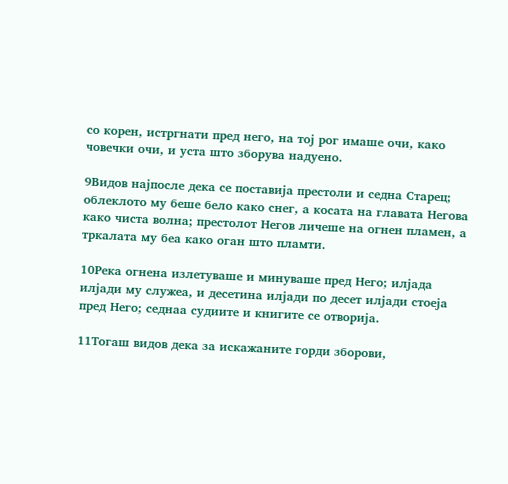со корен, истргнати пред него, на тој рог имаше очи, како човечки очи, и уста што зборува надуено.

9Видов најпосле дека се поставија престоли и седна Старец; облеклото му беше бело како снег, а косата на главата Негова како чиста волна; престолот Негов личеше на огнен пламен, а тркалата му беа како оган што пламти.

10Река огнена излетуваше и минуваше пред Него; илјада илјади му служеа, и десетина илјади по десет илјади стоеја пред Него; седнаа судиите и книгите се отворија.

11Тогаш видов дека за искажаните горди зборови,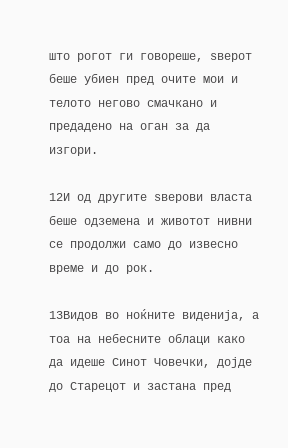што рогот ги говореше, ѕверот беше убиен пред очите мои и телото негово смачкано и предадено на оган за да изгори.

12И од другите ѕверови власта беше одземена и животот нивни се продолжи само до извесно време и до рок.

13Видов во ноќните виденија, а тоа на небесните облаци како да идеше Синот Човечки, дојде до Старецот и застана пред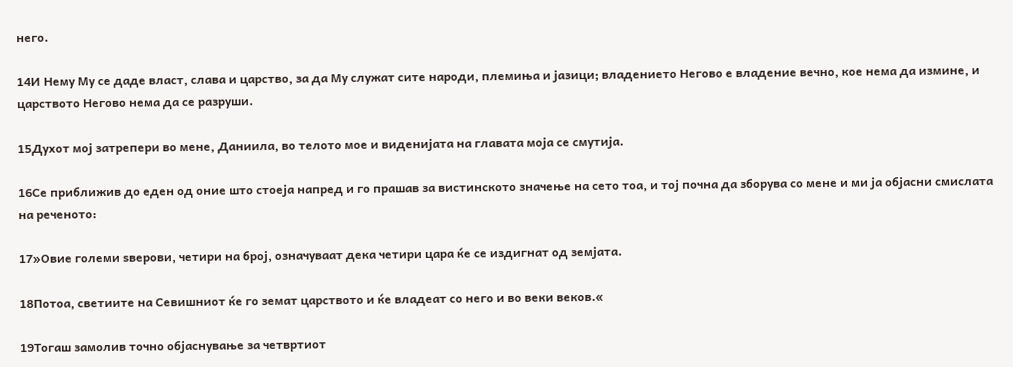него.

14И Нему Му се даде власт, слава и царство, за да Му служат сите народи, племиња и јазици; владението Негово е владение вечно, кое нема да измине, и царството Негово нема да се разруши.

15Духот мој затрепери во мене, Даниила, во телото мое и виденијата на главата моја се смутија.

16Се приближив до еден од оние што стоеја напред и го прашав за вистинското значење на сето тоа, и тој почна да зборува со мене и ми ја објасни смислата на реченото:

17»Овие големи ѕверови, четири на број, означуваат дека четири цара ќе се издигнат од земјата.

18Потоа, светиите на Севишниот ќе го земат царството и ќе владеат со него и во веки веков.«

19Тогаш замолив точно објаснување за четвртиот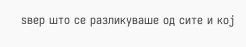ѕвер што се разликуваше од сите и кој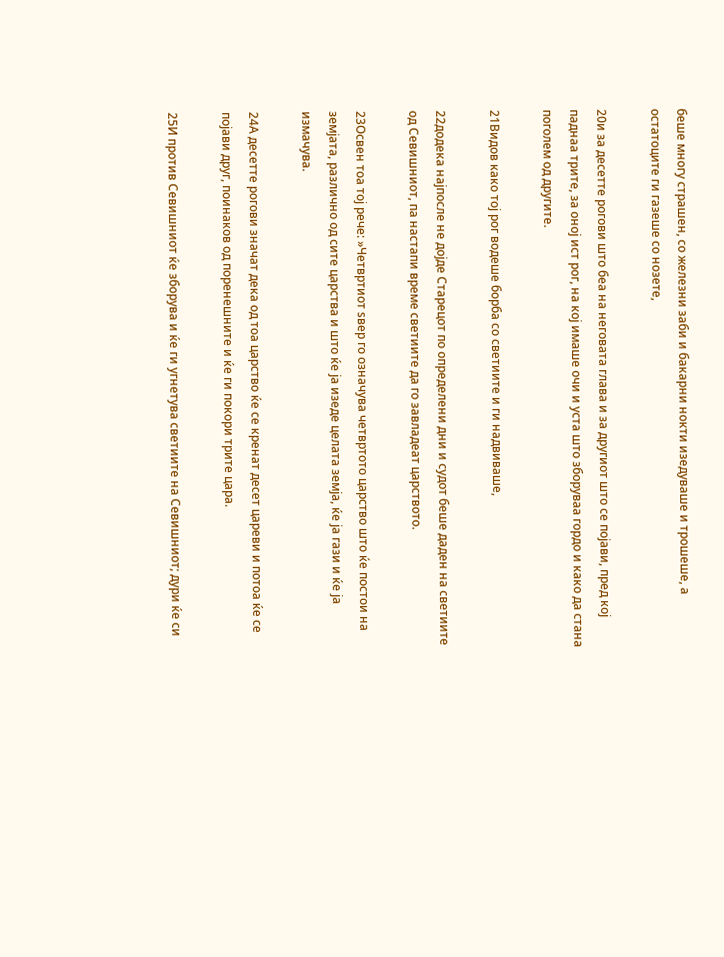беше многу страшен, со железни заби и бакарни нокти изедуваше и трошеше, а остатоците ги газеше со нозете,

20и за десетте рогови што беа на неговата глава и за другиот што се појави, пред кој паднаа трите, за оној ист рог, на кој имаше очи и уста што зборуваа гордо и како да стана поголем од другите.

21Видов како тој рог водеше борба со светиите и ги надвиваше,

22додека најпосле не дојде Старецот по определени дни и судот беше даден на светиите од Севишниот, па настапи време светиите да го завладеат царството.

23Освен тоа тој рече: »Четвртиот ѕвер го означува четвртото царство што ќе постои на земјата, различно од сите царства и што ќе ја изеде целата земја, ќе ја гази и ќе ја измачува.

24А десетте рогови значат дека од тоа царство ќе се кренат десет цареви и потоа ќе се појави друг, поинаков од поренешните и ќе ги покори трите цара.

25И против Севишниот ќе зборува и ќе ги угнетува светиите на Севишниот; дури ќе си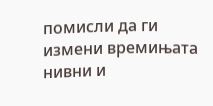помисли да ги измени времињата нивни и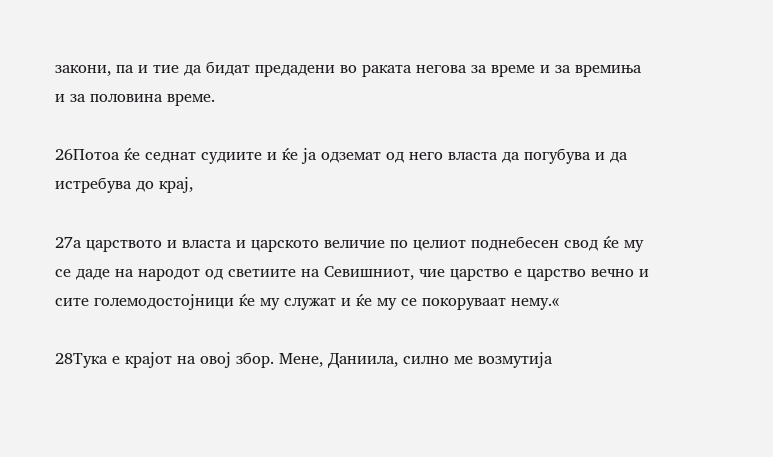закони, па и тие да бидат предадени во раката негова за време и за времиња и за половина време.

26Потоа ќе седнат судиите и ќе ја одземат од него власта да погубува и да истребува до крај,

27а царството и власта и царското величие по целиот поднебесен свод ќе му се даде на народот од светиите на Севишниот, чие царство е царство вечно и сите големодостојници ќе му служат и ќе му се покоруваат нему.«

28Тука е крајот на овој збор. Мене, Даниила, силно ме возмутија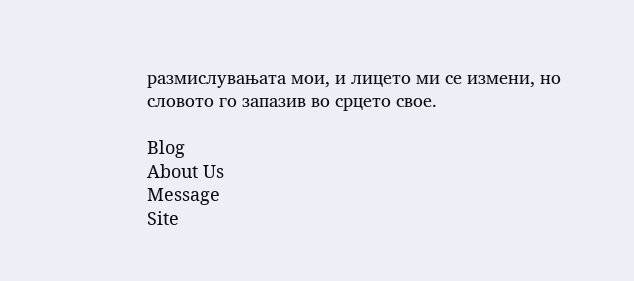размислувањата мои, и лицето ми се измени, но словото го запазив во срцето свое.

Blog
About Us
Message
Site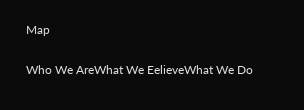Map

Who We AreWhat We EelieveWhat We Do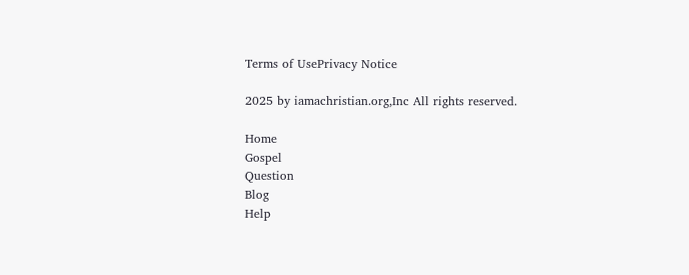Terms of UsePrivacy Notice

2025 by iamachristian.org,Inc All rights reserved.

Home
Gospel
Question
Blog
Help